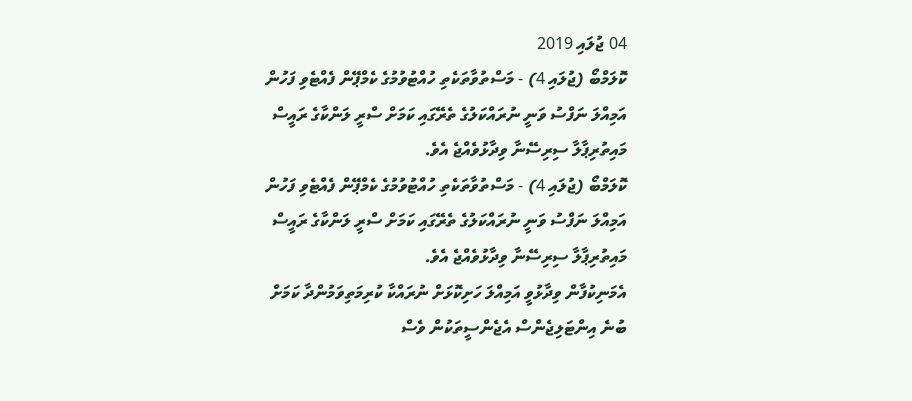04 ޖުލައި 2019
ކޮލަމްބޯ (ޖުލައި 4) - މަސްތުވާތަކެތި ހުއްޓުވުމުގެ ކެމްޕޭން ފެއްޓެވި ފަހުން އަމިއްލަ ނަފްސު ވަނީ ނުރައްކަލުގެ ތެރޭގައި ކަމަށް ސްރީ ލަންކާގެ ރައީސް މައިތުރިޕާލާ ސިރިސޭނާ ވިދާޅުވެއްޖެ އެވެ.
ކޮލަމްބޯ (ޖުލައި 4) - މަސްތުވާތަކެތި ހުއްޓުވުމުގެ ކެމްޕޭން ފެއްޓެވި ފަހުން އަމިއްލަ ނަފްސު ވަނީ ނުރައްކަލުގެ ތެރޭގައި ކަމަށް ސްރީ ލަންކާގެ ރައީސް މައިތުރިޕާލާ ސިރިސޭނާ ވިދާޅުވެއްޖެ އެވެ.
އެމަނިކުފާން ވިދާޅުވީ އަމިއްލަ ހަށިކޮޅަށް ނުރައްކާ ކުރިމަތިވަމުންދާ ކަމަށް ބުނެ އިންޓަލިޖެންސް އެޖެންސީތަކުން ވެސް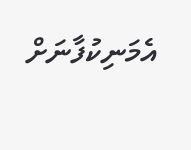އެމަނިކުފާނަށް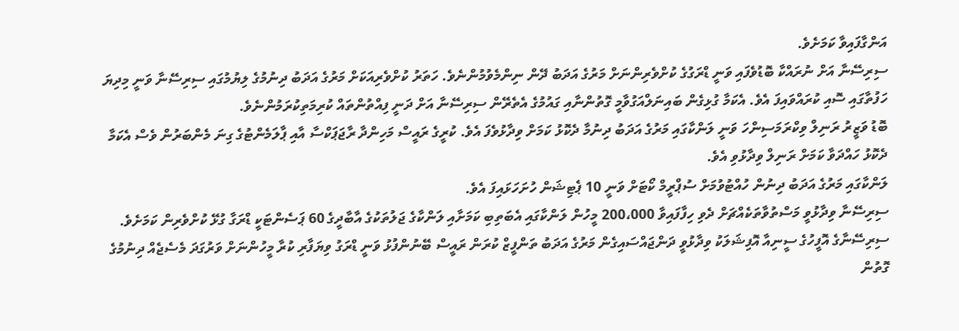އަންގާފައިވާ ކަމަށެވެ.
ސިރިސޭނާ އަށް ނުރައްކާ ބޮޑުވެފައި ވަނީ ޑްރަގުގެ ކުށްވެރިންނަށް މަރުގެ އަދަބު ދޭން ނިންމެވުމުންނެވެ. ހަތަރު ކުށްވެރިއަކަށް މަރުގެ އަދަބު ދިނުމުގެ ލިޔުމުގައި ސިރިސޭނާ ވަނީ މިދިޔަ ހަފުތާގައި ސޮއި ކުރައްވައިފަ އެވެ. އެކަމާ ގުޅިގެން ބައިނަލްއަގުވާމީ ގޮތުންނާއި ގައުމުގެ އެތެރޭން ސިރިސޭނާ އަށް ދަނީ ފިއްތުންތައް ކުރިމަތިކުރަމުންނެވެ.
ބޮޑު ވަޒީރު ރަނިލް ވިކްރަމަސިންހަ ވަނީ ލަންކާގައި މަރުގެ އަދަބު ދިނުމާ ދެކޮޅު ކަމަށް ވިދާޅުވެފަ އެވެ. ކުރީގެ ރައީސް މަހިންދާ ރާޖަޕަކްސާ އާއި ޕާލަމެންޓުގެ ގިނަ މެންބަރުން ވެސް އެކަމާ ދެކޮޅު ހައްދަވާ ކަމަށް ރަނިލް ވިދާޅުވި އެވެ.
ލަންކާގައި މަރުގެ އަދަބު ދިނުން ހުއްޓުވުމަށް ސުޕްރީމް ކޯޓަށް ވަނީ 10 ޕެޓިޝަން ހުށަހަޅައިފަ އެވެ.
ސިރިސޭނާ ވިދާޅުވީ މަސްތުވާތަކެއްޗަށް ދެވި ހިފާފައިވާ 200،000 މީހުން ލަންކާގައި އެބަތިބި ކަމަށާއި ލަންކާގެ ޖަލުތަކުގެ އާބާދީގެ 60 ޕަސެންޓަކީ ޑްރަގާ ގުޅޭ ކުށްވެރިން ކަމަށެވެ.
ސިރިސޭނާގެ އޮފީހުގެ ސީނިއާ އޮފިޝަލަކު ވިދާޅުވީ ދަންޖައްސައިގެން މަރުގެ އަދަބު ތަންފީޒް ކުރަން ރައީސް ބޭނުންފުޅު ވަނީ ޑްރަގު ވިޔަފާރި ކުރާ މީހުންނަށް ވަރުގަދަ މެސެޖެއް ދިނުމުގެ ގޮތުން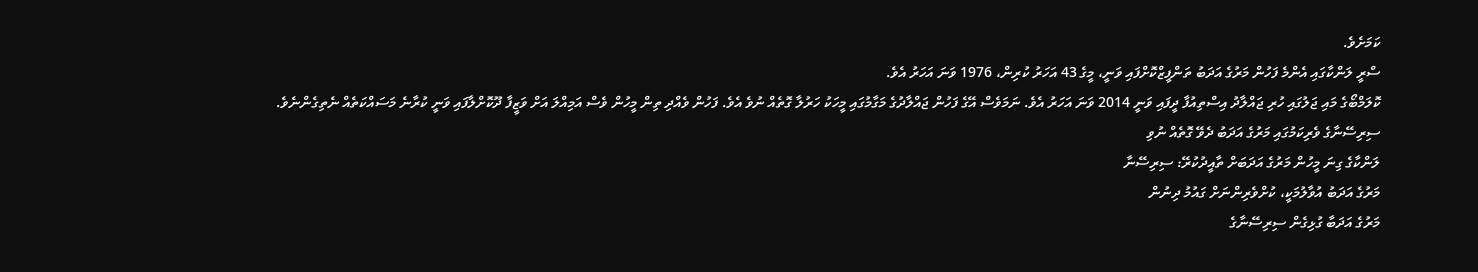ކަމަށެވެ.
ސްރީ ލަންކާގައި އެންމެ ފަހުން މަރުގެ އަދަބު ތަންފީޒްކޮށްފައި ވަނީ، މީގެ 43 އަހަރު ކުރިން، 1976 ވަނަ އަހަރު އެވެ.
ކޮލަމްބޯގެ މައި ޖަލުގައި ހުރި ޖައްލާދު އިސްތިއުފާ ދީފައި ވަނީ 2014 ވަނަ އަހަރު އެވެ. ނަމަވެސް އޭގެ ފަހުން ޖައްލާދުގެ މަގާމުގައި މީހަކު ހަރުލާ ގޮތެއް ނުވެ އެވެ. ފަހުން ވެއްދި ތިން މީހުން ވެސް އަމިއްލަ އަށް ވަޒީފާ ދޫކޮށްލާފައި ވަނީ ކުރާނެ މަސައްކަތެއް ނެތިގެންނެވެ.
ސިރިސޭނާގެ ވެރިކަމުގައި މަރުގެ އަދަބު ދެވޭ ގޮތެއް ނުވި
ލަންކާގެ ގިނަ މީހުން މަރުގެ އަދަބަށް ތާއީދުކުރޭ: ސިރިސޭނާ
މަރުގެ އަދަބު އުވާލުމަކީ، ކުށްވެރިންނަށް ގައުމު ދިނުން
މަރުގެ އަދަބާ ގުޅިގެން ސިރިސޭނާގެ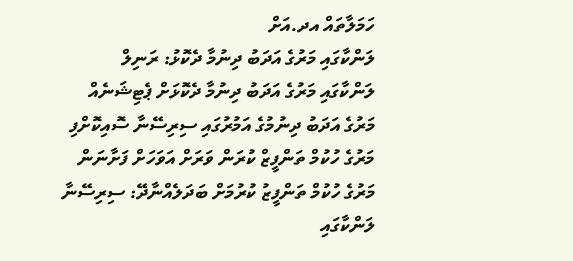ހަމަލާތައް އދ.އަށް
ލަންކާގައި މަރުގެ އަދަބު ދިނުމާ ދެކޮޅު: ރަނިލް
ލަންކާގައި މަރުގެ އަދަބު ދިނުމާ ދެކޮޅަށް ޕެޓިޝަނެއް
މަރުގެ އަދަބު ދިނުމުގެ އަމުރުގައި ސިރިސޭނާ ސޮއިކޮށްފި
މަރުގެ ހުކުމް ތަންފީޒް ކުރަން ވަރަށް އަވަހަށް ފަށާނަން
މަރުގެ ހުކުމް ތަންފީޒު ކުރުމަށް ބަދަލެއްނާދޭ: ސިރިސޭނާ
ލަންކާގައި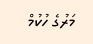މަރުގެ ހުކުމް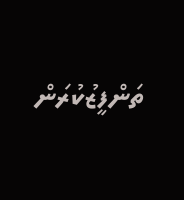ތަންފީޒުކުރަން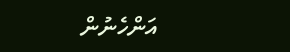އަންހެނުން